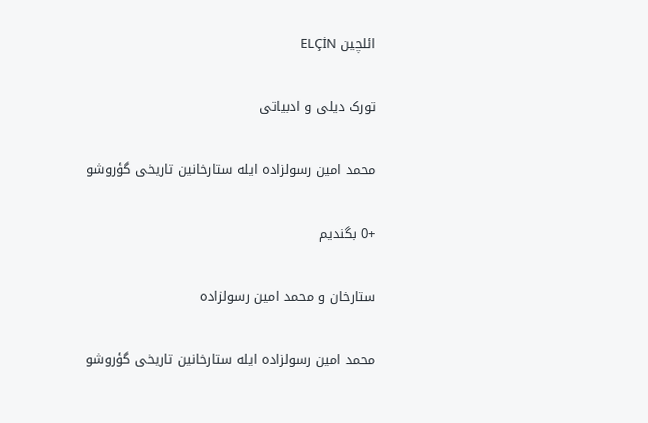ائلچین ELÇİN

تورک دیلی و ادبیاتی

محمد امین رسولزاده ایله ستارخانین تاریخی گؤروشو

+0 بگندیم

ستارخان و محمد امین رسولزاده

محمد امین رسولزاده ایله ستارخانین تاریخی گؤروشو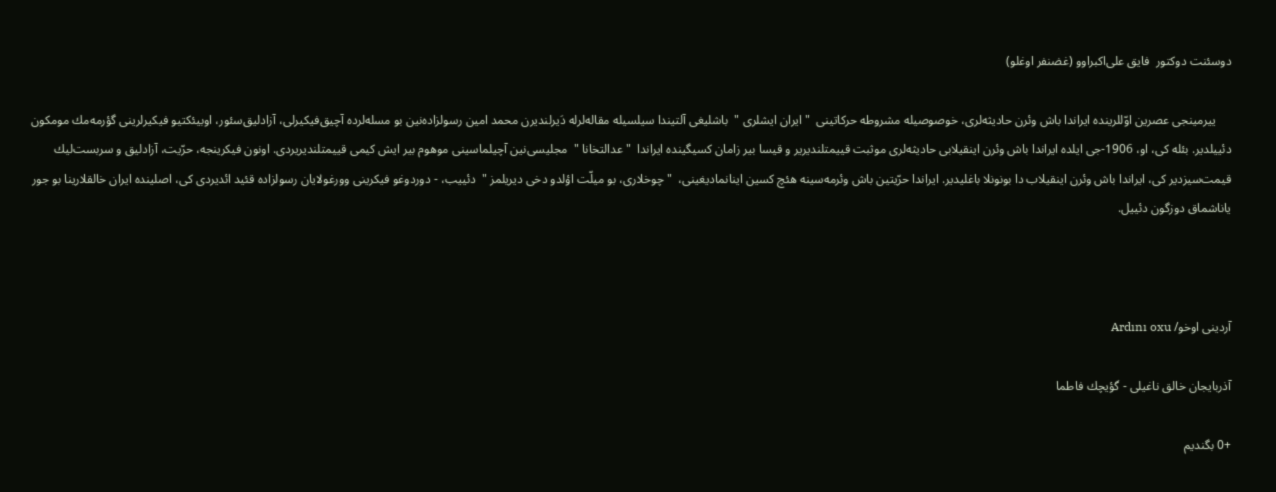دوسئنت دوكتور  فایق علی‌اكبراوو (غضنفر اوغلو)

     ییرمینجی عصرین اوّللرینده ایراندا باش وئرن حادیثه‌لری، خوصوصیله مشروطه حركاتینی  " ایران ایشلری "  باشلیغی آلتیندا سیلسیله مقاله‌لرله دَیرلندیرن محمد امین رسولزاده‌نین بو مسله‌لرده آچیق‌فیكیرلی، آزادلیق‌سئور، اوبیئكتیو فیكیرلرینی گؤرمه‌مك مومكون دئییلدیر. بئله كی، او، 1906-جی ایلده ایراندا باش وئرن اینقیلابی حادیثه‌لری موثبت قییمتلندیریر و قیسا بیر زامان كسیگینده ایراندا  " عدالتخانا "  مجلیسی‌نین آچیلماسینی موهوم بیر ایش كیمی قییمتلندیریردی. اونون فیكرینجه، حرّیت، آزادلیق و سربست‌لیك قیمت‌سیزدیر كی، ایراندا باش وئرن اینقیلاب دا بونونلا باغلیدیر. ایراندا حرّیتین باش وئرمه‌سینه هئچ كسین اینانمادیغینی،  " چوخلاری، بو میلّت اؤلدو دخی دیریلمز "  دئییب، - دوردوغو فیكرینی وورغولایان رسولزاده قئید ائدیردی كی، اصلینده ایران خالقلارینا بو جور یاناشماق دوزگون دئییل.



آردینی اوخو/ Ardını oxu

آذربایجان خالق ناغیلی - گؤیچك فاطما

+0 بگندیم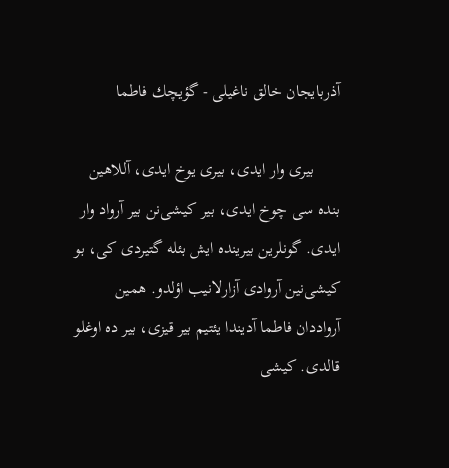آذربایجان خالق ناغیلی - گؤیچك فاطما

      بیری وار ایدی، بیری یوخ ایدی، آللاهین بنده سی چوخ ایدی، بیر كیشی‌نن بیر آرواد وار ایدی. گونلرین بیرینده ایش بئله گتیردی كی، بو كیشی‌نین آروادی آزارلانیب اؤلدو. همین آرواددان فاطما آدیندا یئتیم بیر قیزی، بیر ده اوغلو قالدی. كیشی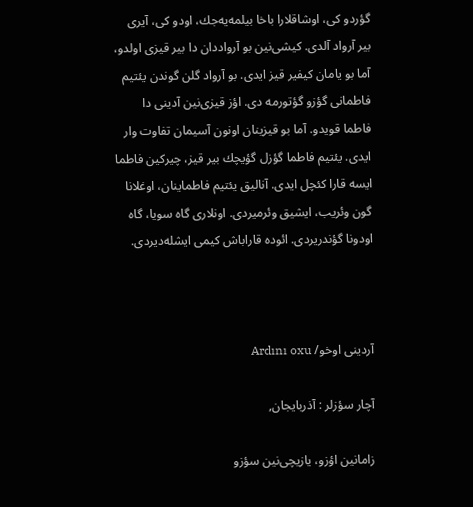گؤردو كی، اوشاقلارا باخا بیلمه‌یه‌جك، اودو كی، آیری بیر آرواد آلدی. كیشی‌نین بو آرواددان دا بیر قیزی اولدو، آما بو یامان كیفیر قیز ایدی. بو آرواد گلن گوندن یئتیم فاطمانی گؤزو گؤتورمه‌ دی. اؤز قیزی‌نین آدینی دا فاطما قویدو. آما بو قیزینان اونون آسیمان تفاوت وار ایدی. یئتیم فاطما گؤزل گؤیچك بیر قیز، چیركین فاطما ایسه قارا كئچل ایدی. آنالیق یئتیم فاطماینان، اوغلانا گون وئریب، ایشیق وئرمیردی. اونلاری گاه سویا، گاه اودونا گؤندریردی. ائوده قاراباش كیمی ایشله‌دیردی.



آردینی اوخو/ Ardını oxu

آچار سؤزلر : آذربایجان,

زامانین اؤزو، یازیچی‌نین سؤزو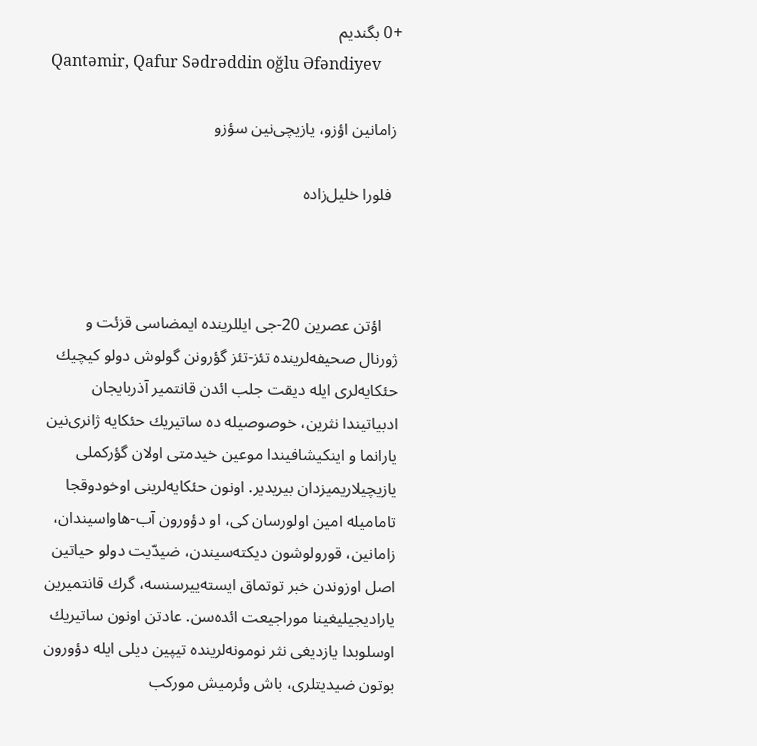+0 بگندیم
Qantəmir, Qafur Sədrəddin oğlu Əfəndiyev

 زامانین اؤزو، یازیچی‌نین سؤزو

  فلورا خلیل‌زاده



    اؤتن عصرین 20-جی ایللرینده ایمضاسی قزئت و ژورنال صحیفه‌لرینده تئز-تئز گؤرونن گولوش دولو كیچیك حئكایه‌لری ایله دیقت جلب ائدن قانتمیر آذربایجان ادبیاتیندا نثرین، خوصوصیله ده ساتیریك حئكایه ژانری‌نین یارانما و اینكیشافیندا موعین خیدمتی اولان گؤركملی یازیچیلاریمیزدان بیریدیر. اونون حئكایه‌لرینی اوخودوقجا تامامیله امین اولورسان كی، او دؤورون آب-هاواسیندان، زامانین، قورولوشون دیكته‌سیندن، ضیدّیت دولو حیاتین اصل اوزوندن خبر توتماق ایسته‌ییرسنسه، گرك قانتمیرین یارادیجیلیغینا موراجیعت ائده‌سن. عادتن اونون ساتیریك اوسلوبدا یازدیغی نثر نومونه‌لرینده تیپین دیلی ایله دؤورون بوتون ضیدیتلری، باش وئرمیش موركب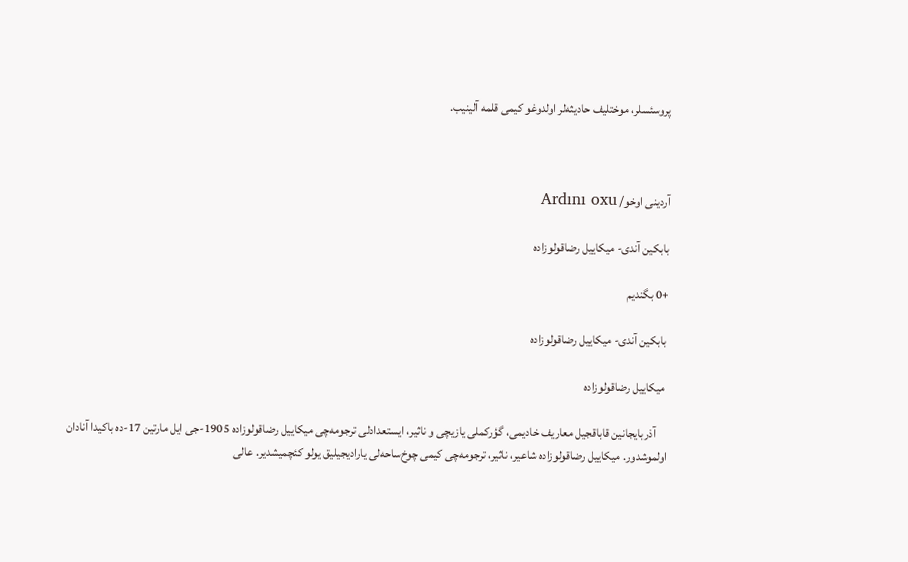پروسئسلر، موختلیف حادیثه‌لر اولدوغو كیمی قلمه آلینیب.



آردینی اوخو/ Ardını oxu

بابكین آندی- میكاییل رضاقولوزاده

+0 بگندیم

 بابكین آندی- میكاییل رضاقولوزاده

 میكاییل رضاقولوزاده

     آذربایجانین قاباقجیل معاریف خادیمی، گؤركملی یازیچی و ناثیر، ایستعدادلی ترجومه‌چی میكاییل رضاقولوزاده 1905-جی ایل مارتین 17-ده باكیدا آنادان اولموشدور. میكاییل رضاقولوزاده شاعیر، ناثیر، ترجومه‌چی كیمی چوخ‌ساحه‌لی یارادیجیلیق یولو كئچمیشدیر. عالی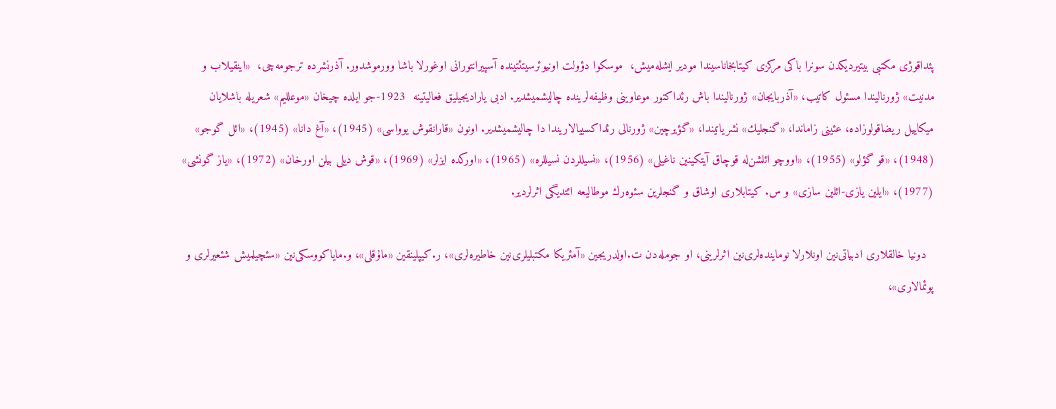پئداقوژی مكتبی بیتیردیكدن سونرا باكی مركزی كیتابخاناسیندا مودیر ایشله‌میش،  موسكوا دؤولت اونیوئرسیتئتینده آسپیرانتورانی اوغورلا باشا وورموشدور. آذرنشرده ترجومه‌چی،  «اینقیلاب و مدنیت» ژورنالیندا مسئول كاتیب، «آذربایجان» ژورنالیندا باش رئداكتور موعاوینی وظیفه‌‌لرینده چالیشمیشدیر. ادبی یارادیجیلیق فعالیتینه  1923-جو ایلده چیخان «موعللیم» شعریله باشلایان میكاییل ریضاقولوزاده، عئینی زاماندا، «گنجلیك» نشریاتیندا، «گؤیرچین» ژورنالی رئداكسییالاریندا دا چالیشمیشدیر. اونون «قارانقوش یوواسی» (1945)، «آغ دانا» (1945)، «ائل گوجو» (1948)، «قو گؤلو» (1955)، «اووچو ائلشن‌له قوچاق آیتكینین ناغیلی» (1956)، «نسیللردن نسیللره» (1965)، «اوركده ایزلر» (1969)، «قوش دیلی بیلن اورخان» (1972)، «یاز گونشی»  (1977)، «ایلین یازی-ائلین سازی» و س. كیتابلاری اوشاق و گنجلرین سئوه‌رك موطالیعه ائتدیگی اثرلردیر.

  دونیا خالقلاری ادبیاتی‌نین اونلارلا نوماینده‌لری‌نین اثرلرینی، او جومله‌دن ت.اولدریجین «آمئریكا مكتبلیلری‌نین خاطیره‌لری»، ر.كیپلینقین «ماۇقلی»، و.مایاكووسكی‌نین «سئچیلمیش شئعیرلری و پوئمالاری»،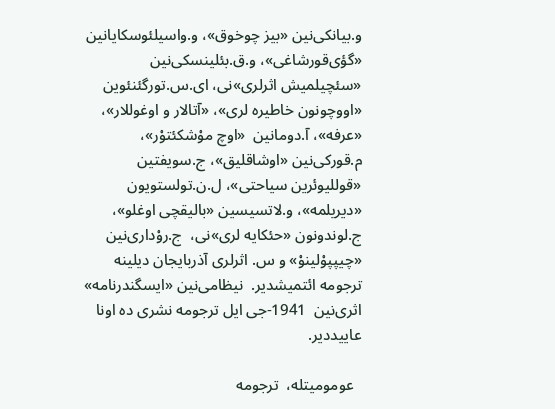و.بیانكی‌نین «بیز چوخوق»، و.واسیلئوسكایانین «گؤی‌قورشاغی»، و.ق.بئلینسكی‌نین «سئچیلمیش اثرلری»نی، ای.س.تورگئنئوین «اووچونون خاطیره لری»، «آتالار و اوغوللار»، «عرفه»، آ.دومانین  «اوچ موْشكئتوْر»، م.قوركی‌نین «اوشاقلیق»، ج.سویفتین «قوللیوئرین سیاحتی»، ل.ن.تولستویون «دیریلمه»، و.لاتسیسین «بالیقچی اوغلو»، ج.لوندونون «حئكایه لری»نی،  ج.روْداری‌نین «چیپپوْلینوْ» و س. اثرلری آذربایجان دیلینه ترجومه ائتمیشدیر.  نیظامی‌نین «ایسگندرنامه» اثری‌نین  1941-جی ایل ترجومه نشری ده اونا عاییددیر.

  عومومیتله،  ترجومه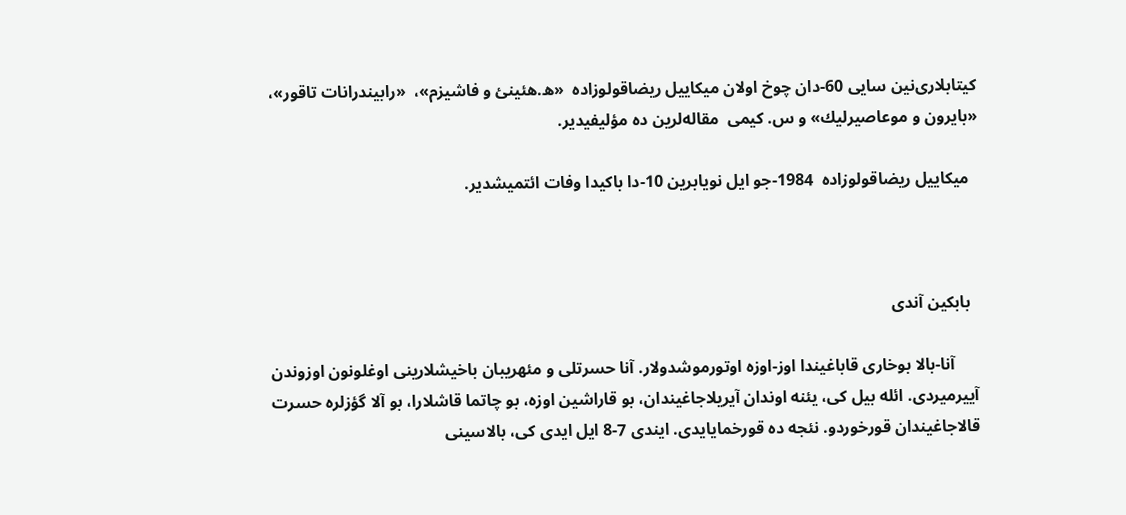كیتابلاری‌نین سایی 60-دان چوخ اولان میكاییل ریضاقولوزاده  «ه.هئینئ و فاشیزم»،  «رابیندرانات تاقور»، «بایرون و موعاصیرلیك» و س. كیمی  مقاله‌لرین ده مؤلیفیدیر.

  میكاییل ریضاقولوزاده  1984-جو ایل نویابرین 10-دا باكیدا وفات ائتمیشدیر.



  بابكین آندی

      آنا-بالا بوخاری قاباغیندا اوز-اوزه اوتورموشدولار. آنا حسرتلی و مئهریبان باخیشلارینی اوغلونون اوزوندن آییرمیردی. ائله بیل كی، یئنه اوندان آیریلاجاغیندان، بو قاراشین اوزه، بو چاتما قاشلارا، بو آلا گؤزلره حسرت قالاجاغیندان قورخوردو. نئجه ده قورخمایایدی. ایندی 7-8 ایل ایدی كی، بالاسینی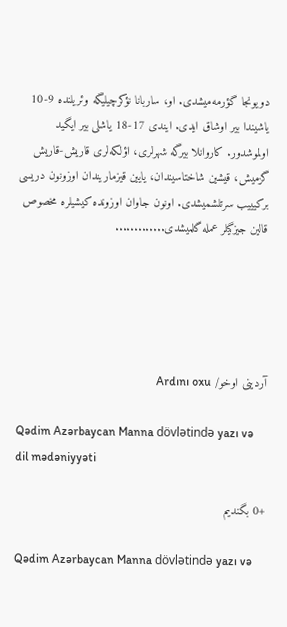دویونجا گؤرمه‌‌میشدی. او، ساربانا نؤكرچیلیگه وئریلنده 9-10 یاشیندا بیر اوشاق ایدی. ایندی 17-18 یاشلی بیر ایگید اولموشدور. كاروانلا بیرگه شهرلری، اؤلكه‌‌لری قاریش-قاریش گزمیش، قیشین شاختاسیندان، یایین قیزماریندان اوزونون دریسی بركیییب سرتلشمیشدی. اونون جاوان اوزونده كیشیلره مخصوص قالین جیزگیلر عمله گلمیشدی.............





آردینی اوخو/ Ardını oxu

Qədim Azərbaycan Manna dövlətində yazı və dil mədəniyyəti

+0 بگندیم

Qədim Azərbaycan Manna dövlətində yazı və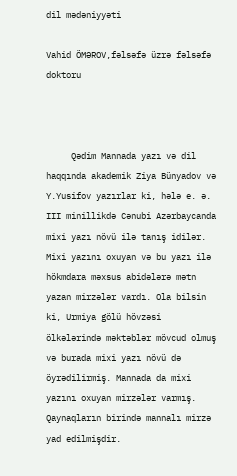dil mədəniyyəti

Vahid ÖMƏROV,fəlsəfə üzrə fəlsəfə doktoru



     Qədim Mannada yazı və dil haqqında akademik Ziya Bünyadov və Y.Yusifov yazırlar ki, hələ e. ə. III minillikdə Cənubi Azərbaycanda mixi yazı növü ilə tanış idilər. Mixi yazını oxuyan və bu yazı ilə hökmdara məxsus abidələrə mətn yazan mirzələr vardı. Ola bilsin ki, Urmiya gölü hövzəsi ölkələrində məktəblər mövcud olmuş və burada mixi yazı növü də öyrədilirmiş. Mannada da mixi yazını oxuyan mirzələr varmış. Qaynaqların birində mannalı mirzə yad edilmişdir.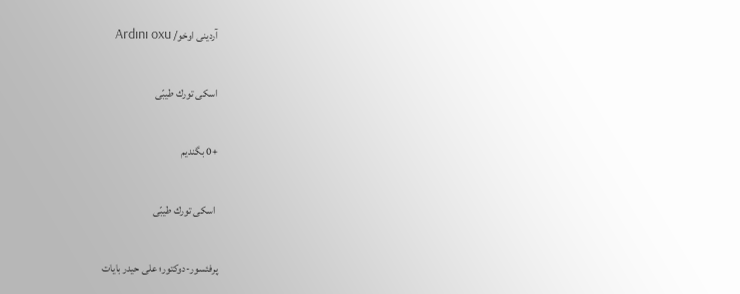آردینی اوخو/ Ardını oxu

اسكی تورك طیبّی

+0 بگندیم

 اسكی تورك طیبّی

پرفئسور-دوكتور؛ علی حیدر بایات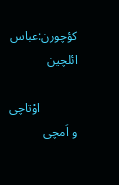كؤچورن:عباس ائلچین

            اوْتاچی و اَمچی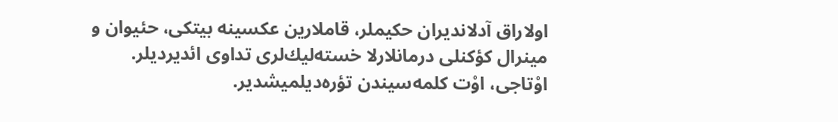اولاراق آدلاندیران حكیملر، قاملارین عكسینه بیتكی، حئیوان و مینرال كؤكنلی درمانلارلا خسته‌لیك‌لری تداوی ائدیردیلر. اوْتاجی، اوْت كلمه‌سیندن تؤره‌دیلمیشدیر.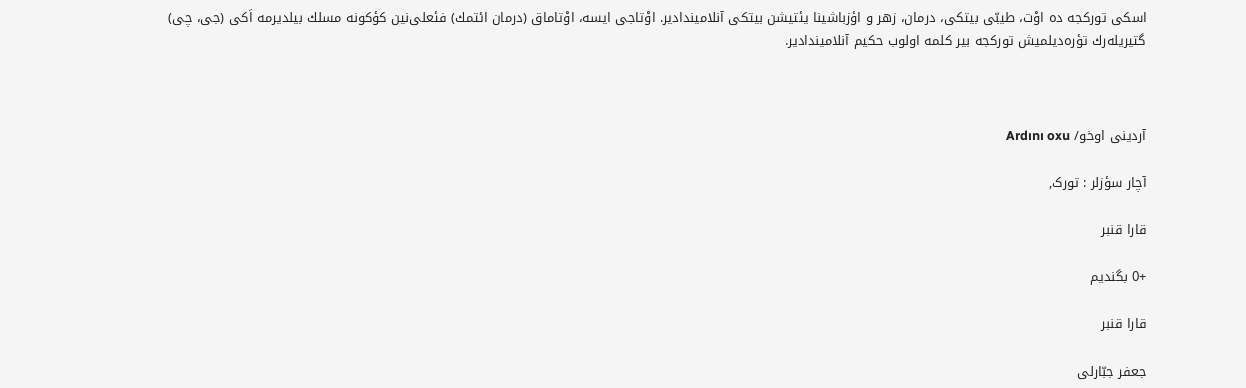اسكی توركجه ده اوْت، طیبّی بیتكی، درمان، زهر و اؤزباشینا یئتیشن بیتكی آنلامیندادیر. اوْتاجی ایسه، اوْتاماق (درمان ائتمك) فئعلی‌نین كؤكونه مسلك بیلدیرمه اَكی (جی، چی) گتیریله‌رك تؤره‌دیلمیش توركجه بیر كلمه اولوب حكیم آنلامیندادیر.



آردینی اوخو/ Ardını oxu

آچار سؤزلر : تورک,

قارا قنبر

+0 بگندیم

قارا قنبر

جعفر جبّارلی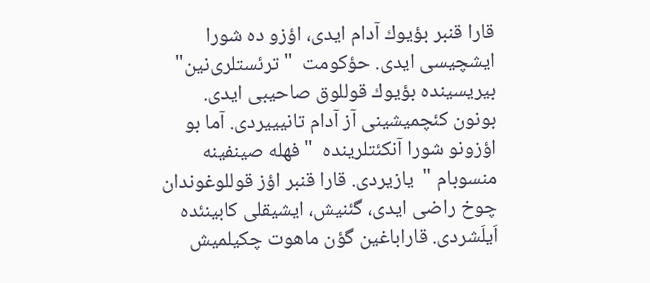قارا قنبر بؤیوك آدام ایدی، اؤزو ده شورا ایشچیسی ایدی. حؤكومت  " ترئستلری‌نین"  بیریسینده بؤیوك قوللوق صاحیبی ایدی. بونون كئچمیشینی آز آدام تانیییردی. آما بو اؤزونو شورا آنكئتلرینده  " فهله صینفینه منسوبام "  یازیردی. قارا قنبر اؤز قوللوغوندان چوخ راضی ایدی، گئنیش، ایشیقلی كابینئده اَیلَشردی. قاراباغین گؤن ماهوت چكیلمیش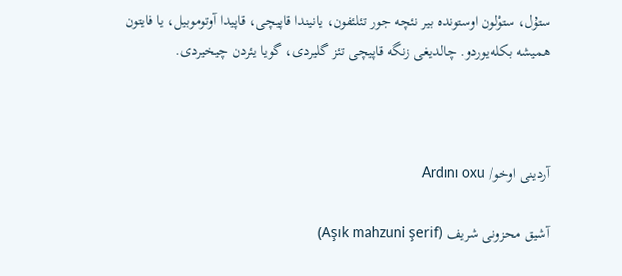ستۇل، ستوْلون اوستونده بیر نئچه جور تئلئفون، یانیندا قاپیچی، قاپیدا آوتوموبیل، یا فایتون همیشه بكله‌یوردو. چالدیغی زنگه قاپیچی تئز گلیردی، گویا یئردن چیخیردی.



آردینی اوخو/ Ardını oxu

آشیق محزونی شریف (Aşık mahzuni şerif)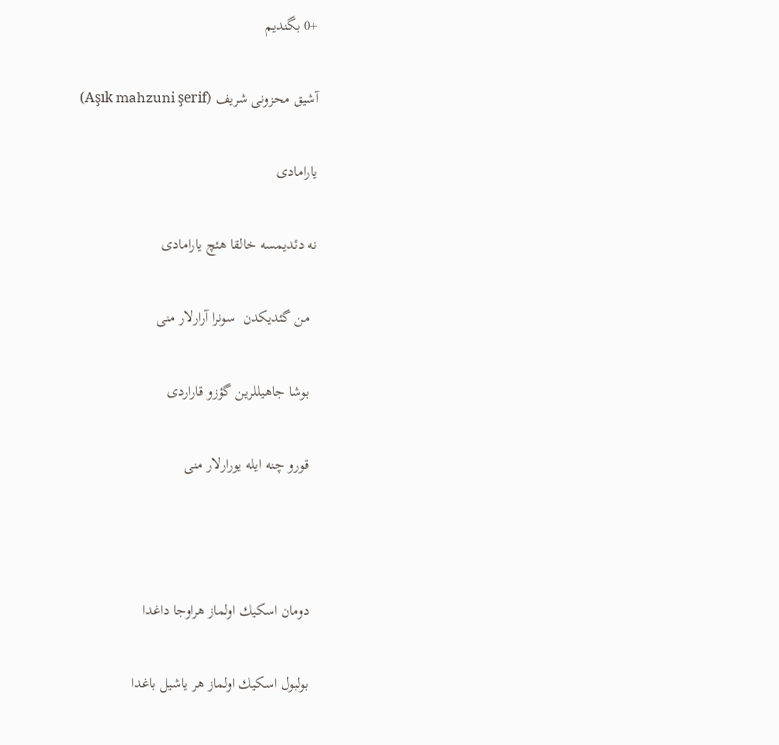+0 بگندیم

آشیق محزونی شریف (Aşık mahzuni şerif)

یارامادی

نه دئدیمسه خالقا هئچ یارامادی

  من گئدیكدن  سونرا آرارلار منی

  بوشا جاهیللرین گؤزو قاراردی

  قورو چنه ایله یورارلار منی



  دومان اسكیك اولماز هراوجا داغدا

  بولبول اسكیك اولماز هر یاشیل باغدا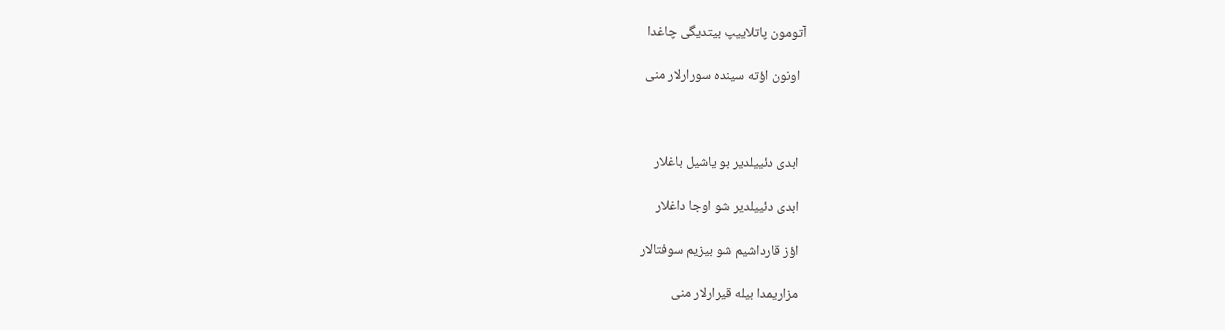آتومون پاتلاییپ بیتدیگی چاغدا

  اونون اؤته سینده سورارلار منی



  ابدی دئییلدیر بو یاشیل باغلار

  ابدی دئییلدیر شو اوجا داغلار

  اؤز قارداشیم شو بیزیم سوفتالار

  مزاریمدا بیله قیرارلار منی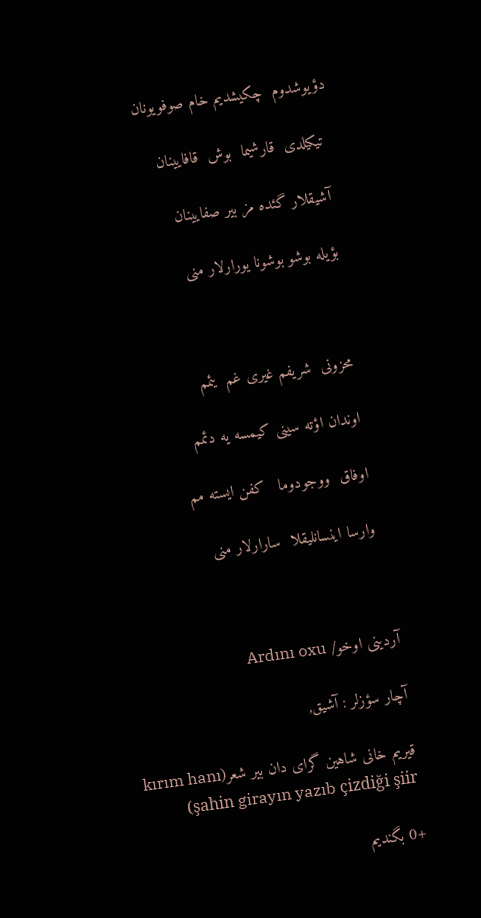دؤیوشدوم  چكیشدیم خام صوفویونان

  تیكیلدی  قارشیما  بوش  قافایینان

  آشیقلار گئده مز بیر صفایینان

  بؤیله بوشو بوشونا یورارلار منی



  محزونی  شریفم غیری غم  یئمم

  اوندان اؤته سینی كیمسه یه دئمم

  اوفاق  ووجودوما   كفن ایسته مم

  وارسا اینسانلیقلا  سارارلار منی



آردینی اوخو/ Ardını oxu

آچار سؤزلر : آشیق,

قیریم خانی شاهین گرای دان بیر شعر(kırım hanı şahin girayın yazıb çizdiği şiir)

+0 بگندیم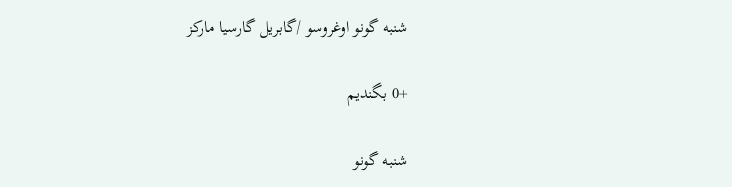شنبه گونو اوغروسو /گابریل گارسیا ماركز

+0 بگندیم

شنبه گونو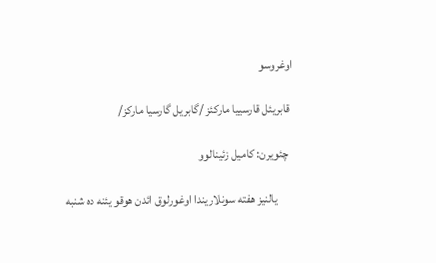اوغروسو

 قابریئل قارسییا ماركئز /گابریل گارسیا ماركز/

  چئویرن: كامیل زئینالوو

       یالنیز هفته سونلاریندا اوغورلوق ائدن هوقو یئنه ده شنبه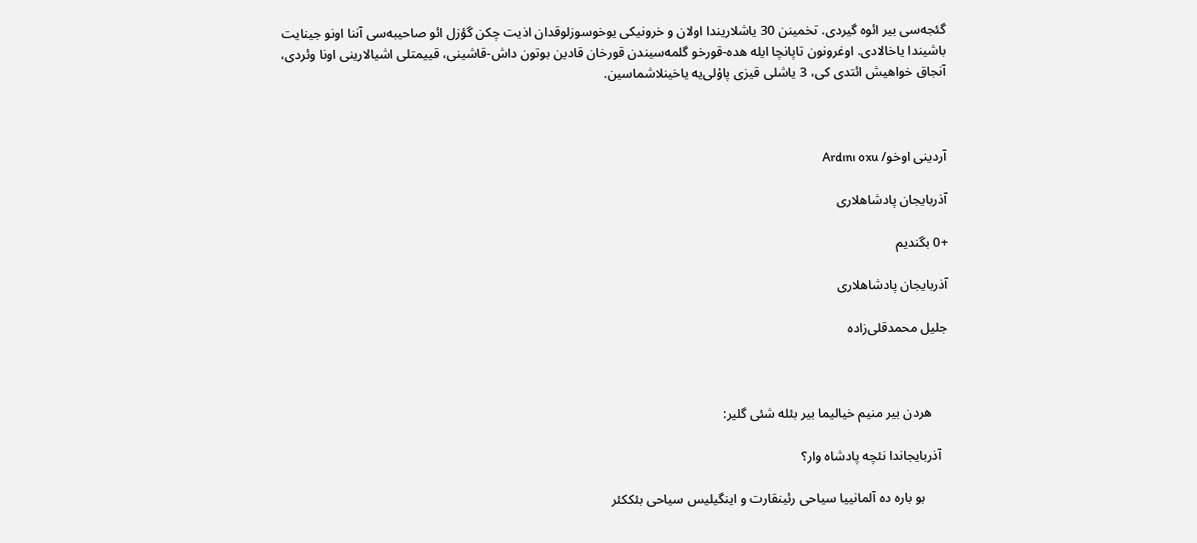گئجه‌سی بیر ائوه گیردی. تخمینن 30 یاشلاریندا اولان و خرونیكی یوخوسوزلوقدان اذیت چكن گؤزل ائو صاحیبه‌سی آننا اونو جینایت باشیندا یاخالادی. اوغرونون تاپانچا ایله هده-قورخو گلمه‌سیندن قورخان قادین بوتون داش-قاشینی، قییمتلی اشیالارینی اونا وئردی، آنجاق خواهیش ائتدی كی، 3 یاشلی قیزی پاۇلی‌یه یاخینلاشماسین.



آردینی اوخو/ Ardını oxu

آذربایجان پادشاهلاری

+0 بگندیم

آذربایجان پادشاهلاری

جلیل محمدقلی‌زاده



     هردن بیر منیم خیالیما بیر بئله شئی گلیر:

  آذربایجاندا نئچه پادشاه وار؟

       بو باره ده آلمانییا سیاحی رئینقارت و اینگیلیس سیاحی بئككئر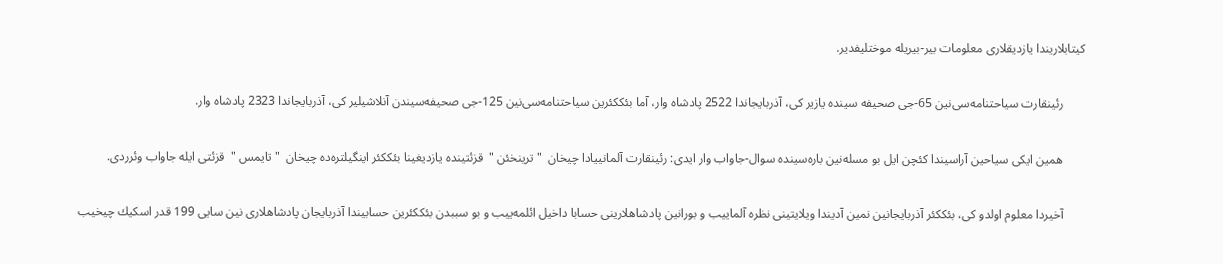كیتابلاریندا یازدیقلاری معلومات بیر-بیریله موختلیفدیر.

       رئینقارت سیاحتنامه‌سی‌نین 65-جی صحیفه سینده یازیر كی، آذربایجاندا 2522 پادشاه وار، آما بئككئرین سیاحتنامه‌سی‌نین 125-جی صحیفه‌سیندن آنلاشیلیر كی، آذربایجاندا 2323 پادشاه وار.

       همین ایكی سیاحین آراسیندا كئچن ایل بو مسله‌نین باره‌سینده سوال-جاواب وار ایدی: رئینقارت آلمانییادا چیخان  " ترینخئن "  قزئتینده یازدیغینا بئككئر اینگیلتره‌ده چیخان  " تایمس "  قزئتی ایله جاواب وئرردی.

       آخیردا معلوم اولدو كی، بئككئر آذربایجانین نمین آدیندا ویلایتینی نظره آلماییب و بورانین پادشاهلارینی حسابا داخیل ائلمه‌ییب و بو سببدن بئككئرین حسابیندا آذربایجان پادشاهلاری نین سایی 199 قدر اسكیك چیخیب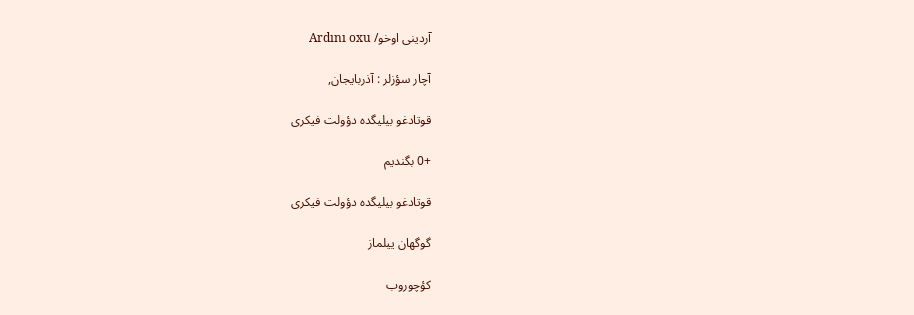آردینی اوخو/ Ardını oxu

آچار سؤزلر : آذربایجان,

قوتادغو بیلیگده دؤولت فیكری

+0 بگندیم

قوتادغو بیلیگده دؤولت فیكری

گوگهان ییلماز

كؤچوروب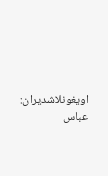اویغونلاشدیران: عباس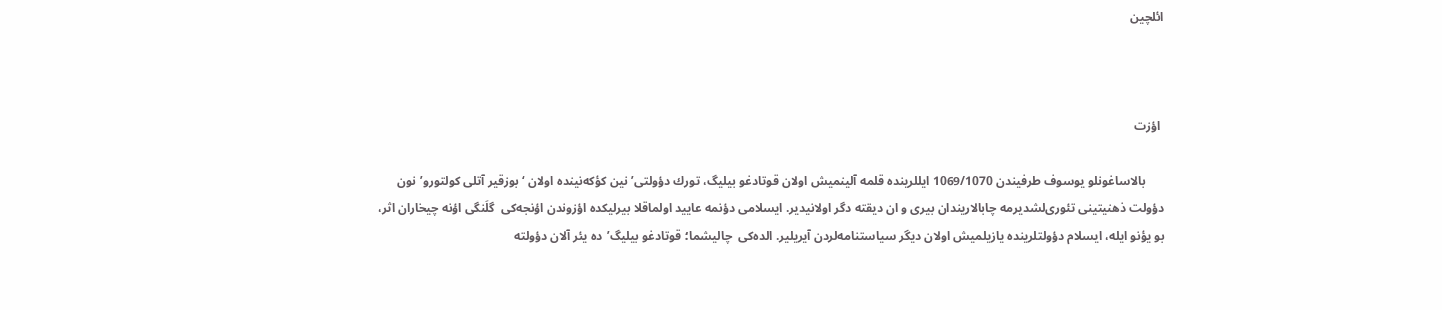ائلچین



 اؤزت

      بالاساغونلو یوسوف طرفیندن 1069/1070 ایللرینده قلمه آلینمیش اولان قوتادغو بیلیگ، تورك دؤولتی’ نین كؤكه‌نینده اولان ‘بوزقیر آتلی كولتورو’نون دؤولت ذهنیتینی تئوری‌لشدیرمه چابالاریندان بیری و ان دیقته دگر اولانیدیر. ایسلامی دؤنمه عایید اولماقلا بیرلیكده اؤزوندن اؤنجه‌كی  گلَنگی اؤنه چیخاران اثر، بو یؤنو ایله، ایسلام دؤولتلرینده یازیلمیش اولان دیگر سیاستنامه‌لردن آیریلیر. الده‌كی  چالیشما؛ قوتادغو بیلیگ’ده یئر آلان دؤولته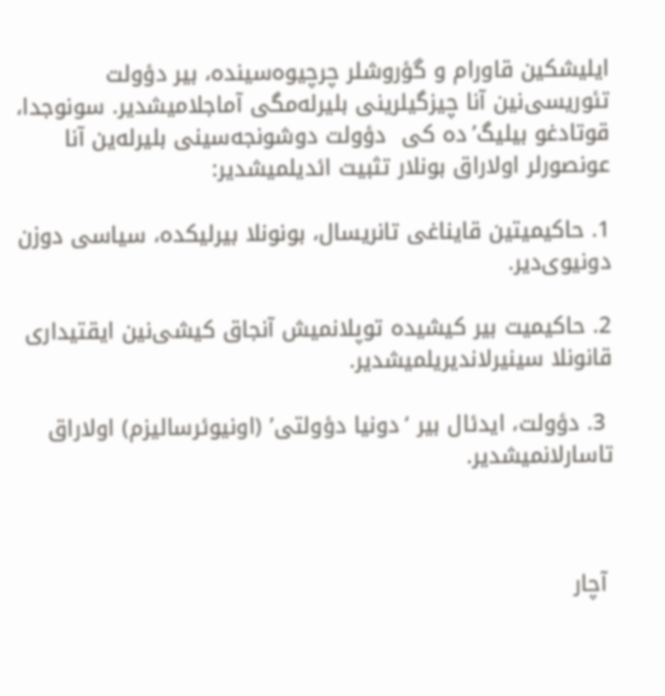ایلیشكین قاورام و گؤروشلر چرچیوه‌سینده، بیر دؤولت تئوریسی‌نین آنا چیزگیلرینی بلیرله‌مگی آماجلامیشدیر. سونوجدا، قوتادغو بیلیگ’ده كی  دؤولت دوشونجه‌سینی بلیرله‌ین آنا عونصورلر اولاراق بونلار تثبیت ائدیلمیشدیر:

1. حاكیمیتین قایناغی تانریسال، بونونلا بیرلیكده، سیاسی دوزن دونیوی‌دیر.

2. حاكیمیت بیر كیشیده توپلانمیش آنجاق كیشی‌نین ایقتیداری قانونلا سینیرلاندیریلمیشدیر.

 3. دؤولت، ایدئال بیر ‘دونیا دؤولتی’ (اونیوئرسالیزم) اولاراق تاسارلانمیشدیر.



 آچار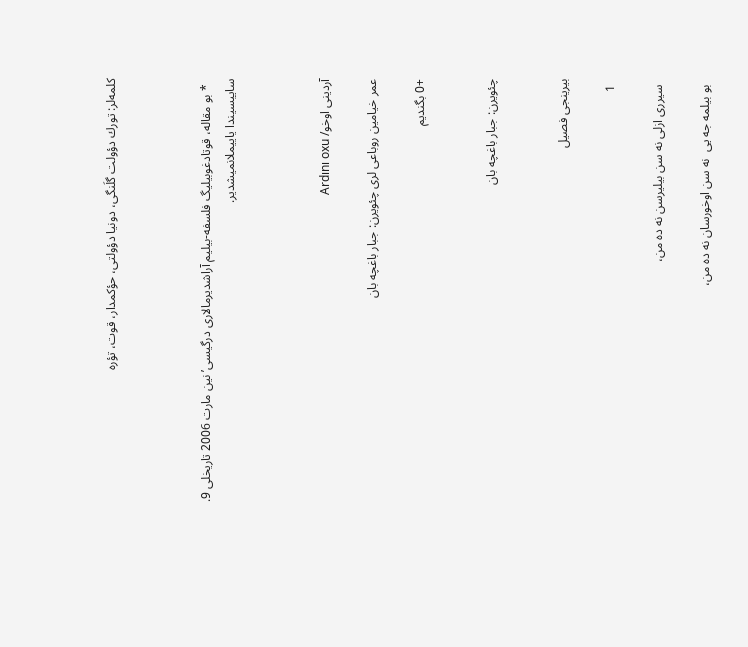كلمه‌لر: تورك دؤولت گلَنگی، دونیا دؤولتی، حؤكمدار، قوت، تؤره



  * بو مقاله، قوتادغوبیلیگ فلسفه-بیلیم آراشدیرمالاری درگیسی’نین مارت 2006 تاریخلی 9. ساییسیندا یاییملانمیشدیر.



آردینی اوخو/ Ardını oxu

عمر خیامین روباعی لری چئویرن: جبار باغچه بان

+0 بگندیم


چئویرن: جبار باغچه بان


بیرینجی فصیل

  1

  سیرری ازلی نه سن بیلیرسن نه ده من،

  بو بیلمه جه یی  نه سن اوخورسان نه ده من،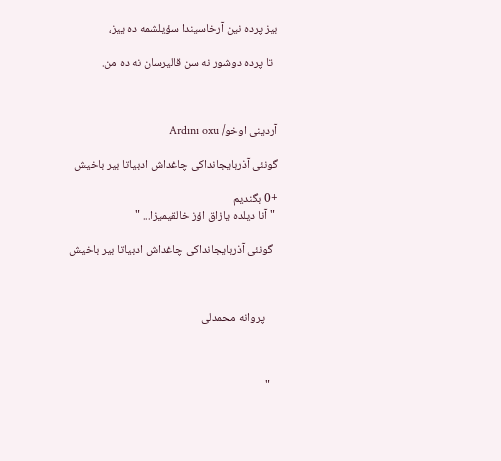بیز پرده نین آرخاسیندا سؤیلشمه ده ییز،

  تا پرده دوشور نه سن قالیرسان نه ده من.



آردینی اوخو/ Ardını oxu

گونئی آذربایجانداكی چاغداش ادبیاتا بیر باخیش

+0 بگندیم
 " آنا دیلده یازاق اؤز خالقیمیزا... "

  گونئی آذربایجانداكی چاغداش ادبیاتا بیر باخیش



     پروانه محمدلی



   "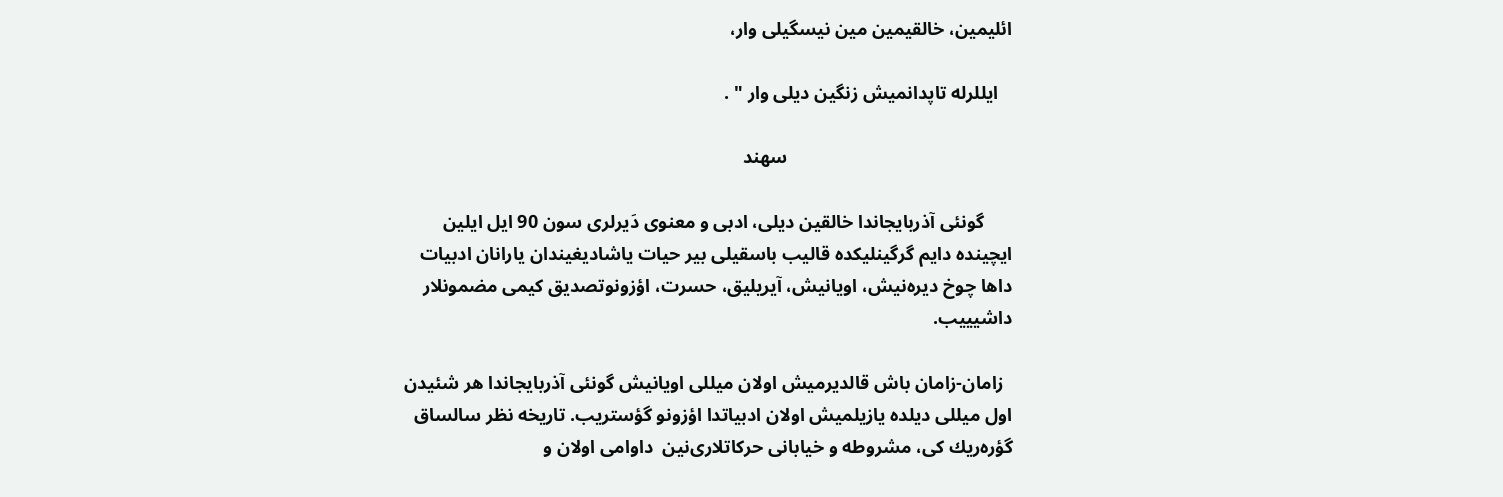ائلیمین، خالقیمین مین نیسگیلی وار،

   ایللرله تاپدانمیش زنگین دیلی وار " .

                                                سهند

      گونئی آذربایجاندا خالقین دیلی، ادبی و معنوی دَیرلری سون 90 ایل ایلین ایچینده دایم گرگینلیكده قالیب باسقیلی بیر حیات یاشادیغیندان یارانان ادبیات داها چوخ دیره‌نیش، اویانیش، آیریلیق، حسرت، اؤزونوتصدیق كیمی مضمونلار داشیییب.

  زامان-زامان باش قالدیرمیش اولان میللی اویانیش گونئی آذربایجاندا هر شئیدن اول میللی دیلده یازیلمیش اولان ادبیاتدا اؤزونو گؤستریب. تاریخه نظر سالساق گؤره‌ریك كی، مشروطه و خیابانی حركاتلاری‌نین  داوامی اولان و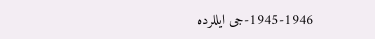1945-1946-جی ایللرده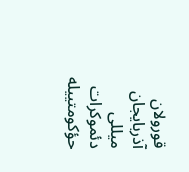قورولان آذربایجان میللی دئموكرات حؤكومتییله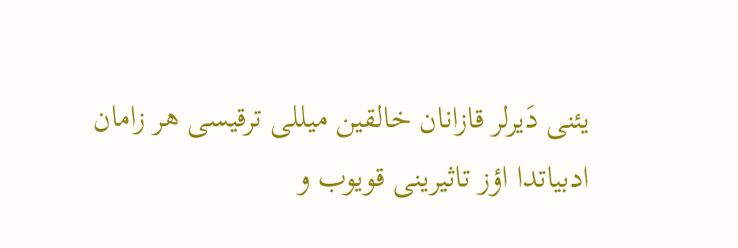یئنی دَیرلر قازانان خالقین میللی ترقیسی هر زامان ادبیاتدا اؤز تاثیرینی قویوب و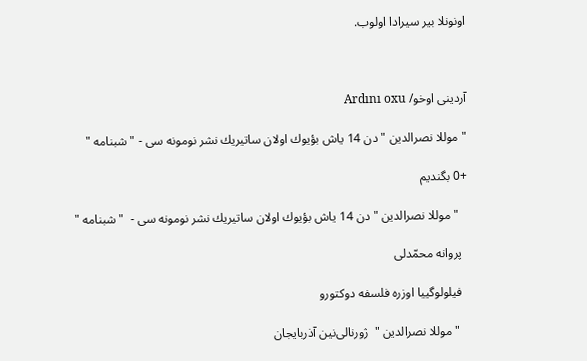اونونلا بیر سیرادا اولوب.



آردینی اوخو/ Ardını oxu

" موللا نصرالدین " دن 14 یاش بؤیوك اولان ساتیریك نشر نومونه سی - " شبنامه "

+0 بگندیم

   " موللا نصرالدین " دن 14 یاش بؤیوك اولان ساتیریك نشر نومونه سی -  " شبنامه "

  پروانه محمّدلی

  فیلولوگییا اوزره فلسفه دوكتورو

   " موللا نصرالدین "  ژورنالی‌نین آذربایجان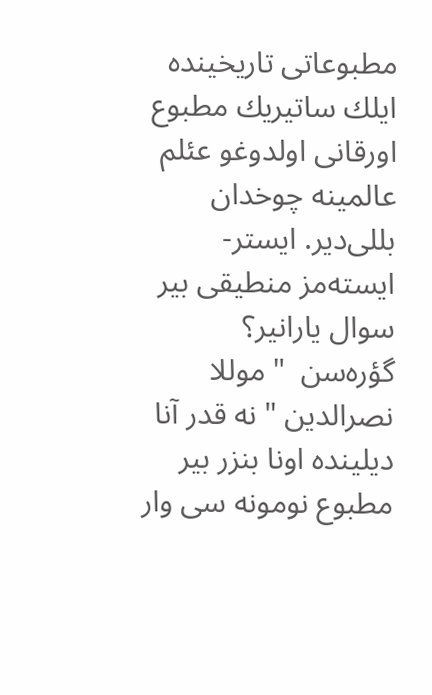مطبوعاتی تاریخینده ایلك ساتیریك مطبوع اورقانی اولدوغو عئلم عالمینه چوخدان بللی‌دیر. ایستر-ایسته‌‌مز منطیقی بیر سوال یارانیر؟ گؤره‌سن  " موللا نصرالدین " نه قدر آنا دیلینده اونا بنزر بیر مطبوع نومونه سی وار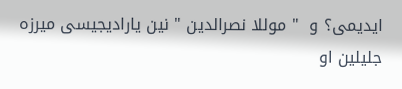ایدیمی؟ و  " موللا نصرالدین " نین یارادیجیسی میرزه جلیلین او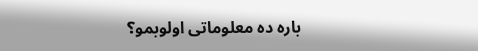باره ده معلوماتی اولوبمو؟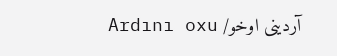آردینی اوخو/ Ardını oxu